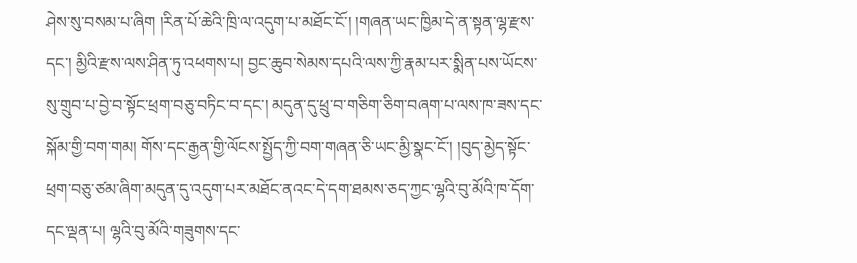ཤེས་སུ་བསམ་པ་ཞིག །རིན་པོ་ཆེའི་ཁྲི་ལ་འདུག་པ་མཐོང་ངོ་། །གཞན་ཡང་ཁྱིམ་དེ་ན་སྟན་ལྷ་རྫས་དང་། མྱིའི་རྫས་ལས་ཤིན་ཏུ་འཕགས་པ། བྱང་ཆུབ་སེམས་དཔའི་ལས་ཀྱི་རྣམ་པར་སྨིན་པས་ཡོངས་སུ་གྲུབ་པ་བྱེ་བ་སྟོང་ཕྲག་བཅུ་བཏིང་བ་དང་། མདུན་དུ་ཕྲུ་བ་གཅིག་ཅིག་བཞག་པ་ལས་ཁ་ཟས་དང་སྐོམ་གྱི་བག་གམ། གོས་དང་རྒྱན་གྱི་ལོངས་སྤྱོད་ཀྱི་བག་གཞན་ཅི་ཡང་མྱི་སྣང་ངོ་། །བུད་མྱེད་སྟོང་ཕྲག་བཅུ་ཙམ་ཞིག་མདུན་དུ་འདུག་པར་མཐོང་ནའང་དེ་དག་ཐམས་ཅད་ཀྱང་ལྷའི་བུ་མོའི་ཁ་དོག་དང་ལྡན་པ། ལྷའི་བུ་མོའི་གཟུགས་དང་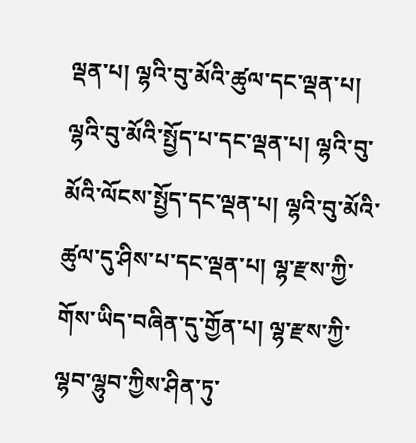ལྡན་པ། ལྷའི་བུ་མོའི་ཚུལ་དང་ལྡན་པ། ལྷའི་བུ་མོའི་སྤྱོད་པ་དང་ལྡན་པ། ལྷའི་བུ་མོའི་ལོངས་སྤྱོད་དང་ལྡན་པ། ལྷའི་བུ་མོའི་ཚུལ་དུ་ཤིས་པ་དང་ལྡན་པ། ལྷ་རྫས་ཀྱི་གོས་ཡིད་བཞིན་དུ་གྱོན་པ། ལྷ་རྫས་ཀྱི་ལྷབ་ལྷུབ་ཀྱིས་ཤིན་ཏུ་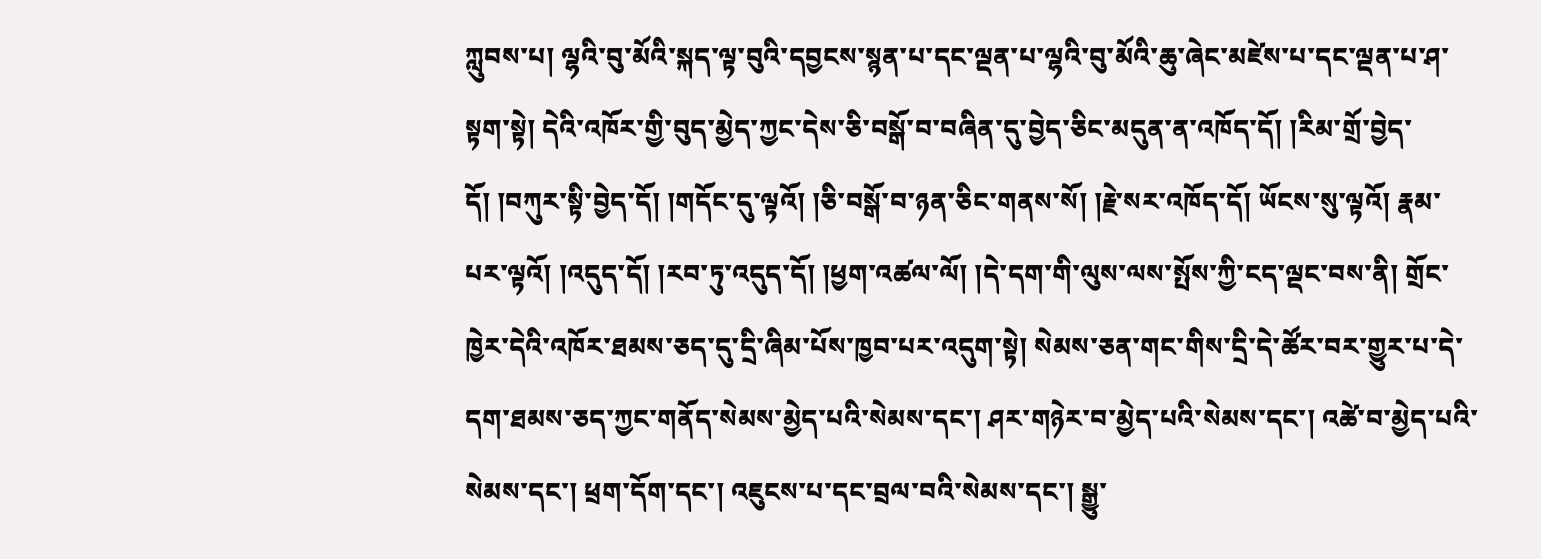ཀླུབས་པ། ལྷའི་བུ་མོའི་སྐད་ལྟ་བུའི་དབྱངས་སྙན་པ་དང་ལྡན་པ་ལྷའི་བུ་མོའི་ཆུ་ཞེང་མཛེས་པ་དང་ལྡན་པ་ཤ་སྟག་སྟེ། དེའི་འཁོར་གྱི་བུད་མྱེད་ཀྱང་དེས་ཅི་བསྒོ་བ་བཞིན་དུ་བྱེད་ཅིང་མདུན་ན་འཁོད་དོ། །རིམ་གྲོ་བྱེད་དོ། །བཀུར་སྟི་བྱེད་དོ། །གདོང་དུ་ལྟའོ། །ཅི་བསྒོ་བ་ཉན་ཅིང་གནས་སོ། །རྗེ་སར་འཁོད་དོ། ཡོངས་སུ་ལྟའོ། རྣམ་པར་ལྟའོ། །འདུད་དོ། །རབ་ཏུ་འདུད་དོ། །ཕྱག་འཚལ་ལོ། །དེ་དག་གི་ལུས་ལས་སྤོས་ཀྱི་ངད་ལྡང་བས་ནི། གྲོང་ཁྱེར་དེའི་འཁོར་ཐམས་ཅད་དུ་དྲི་ཞིམ་པོས་ཁྱབ་པར་འདུག་སྟེ། སེམས་ཅན་གང་གིས་དྲི་དེ་ཚོར་བར་གྱུར་པ་དེ་དག་ཐམས་ཅད་ཀྱང་གནོད་སེམས་མྱེད་པའི་སེམས་དང་། ཤར་གཉེར་བ་མྱེད་པའི་སེམས་དང་། འཚེ་བ་མྱེད་པའི་སེམས་དང་། ཕྲག་དོག་དང་། འཇུངས་པ་དང་བྲལ་བའི་སེམས་དང་། སྒྱུ་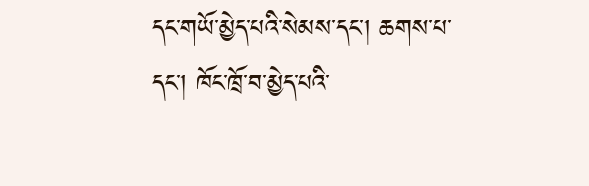དང་གཡོ་མྱེད་པའི་སེམས་དང་། ཆགས་པ་དང་། ཁོང་ཁྲོ་བ་མྱེད་པའི་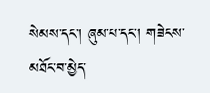སེམས་དང་། ཞུམ་པ་དང་། གཟེངས་མཐོང་བ་མྱེད་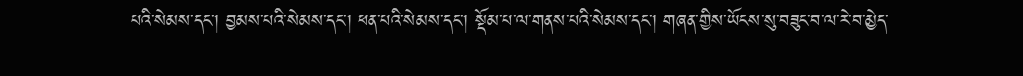པའི་སེམས་དང་། བྱམས་པའི་སེམས་དང་། ཕན་པའི་སེམས་དང་། སྡོམ་པ་ལ་གནས་པའི་སེམས་དང་། གཞན་གྱིས་ཡོངས་སུ་བཟུང་བ་ལ་རེ་བ་མྱེད་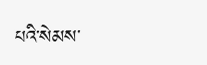པའི་སེམས་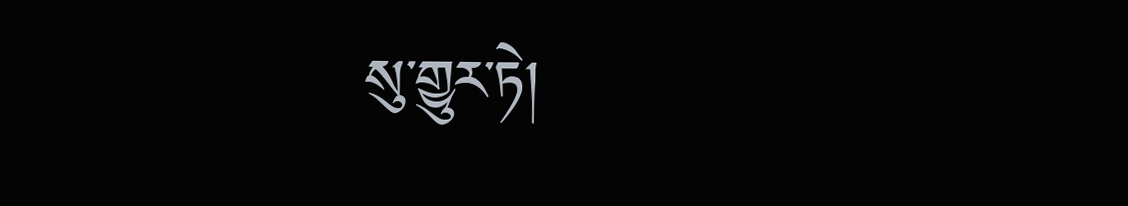སུ་གྱུར་ཏེ།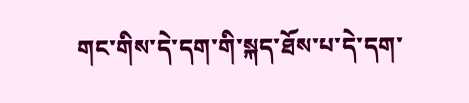གང་གིས་དེ་དག་གི་སྐད་ཐོས་པ་དེ་དག་